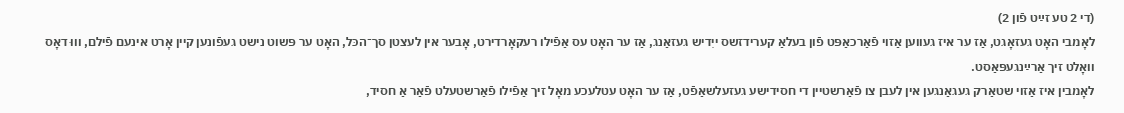(די 2 טע זײַט פֿון 2)
לאָמבי האָט געזאָגט, אַז ער איז געווען אַזוי פֿאַרכאַפּט פֿון בעלאַ קערידזשס ייִדיש געזאַנג, אַז ער האָט עס אַפֿילו רעקאָרדירט, אָבער אין לעצטן סך־הכּל, האָט ער פּשוט נישט געפֿונען קיין אָרט אינעם פֿילם, וווּ דאָס וואָלט זיך אַרײַנגעפּאַסט.
לאָמבין איז אַזוי שטאַרק געגאַנגען אין לעבן צו פֿאַרשטיין די חסידישע געזעלשאַפֿט, אַז ער האָט עטלעכע מאָל זיך אַפֿילו פֿאַרשטעלט פֿאַר אַ חסיד,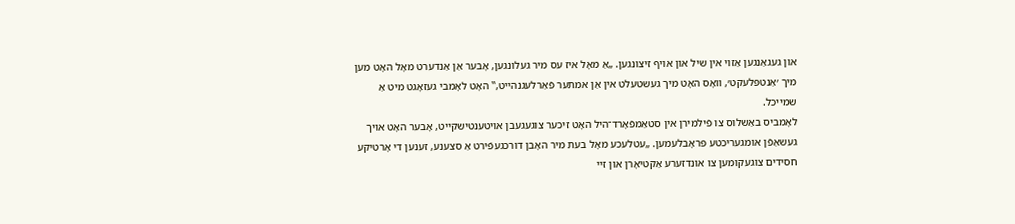און געגאַנגען אַזוי אין שיל און אויף זיצונגען. „אַ מאָל איז עס מיר געלונגען, אָבער אַן אַנדערט מאָל האָט מען מיך ׳אַנטפּלעקט׳, וואָס האָט מיך געשטעלט אין אַן אמתער פֿאַרלעגנהייט,‟ האָט לאָמבי געזאָגט מיט אַ שמייכל.
לאָמביס באַשלוס צו פֿילמירן אין סטאַמפֿאָרד־היל האָט זיכער צוגעגעבן אויטענטישקייט, אָבער האָט אויך געשאַפֿן אומגעריכטע פּראָבלעמען. „עטלעכע מאָל בעת מיר האָבן דורכגעפֿירט אַ סצענע, זענען די אָרטיקע חסידים צוגעקומען צו אונדזערע אַקטיאָרן און זיי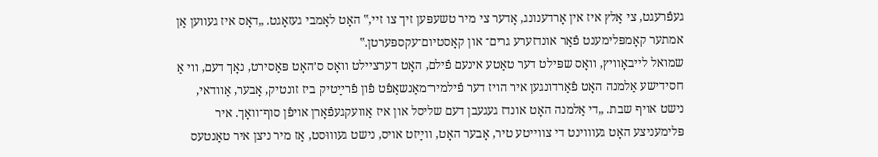געפֿרעגט, צי אַלץ איז אין אָרדענונג, אָדער צי מיר טשעפּען זיך צו זיי,‟ האָט לאָמבי געזאָגט. „דאָס איז געווען אַן אמתער קאָמפּלימענט פֿאַר אונדזערע גרים־ און קאָסטיום־עקספּערטן.‟
שמואל לייבאָוויץ, וואָס שפּילט דער טאַטע אינעם פֿילם, האָט דערציילט וואָס ס׳האָט פּאַסירט, נאָך דעם, ווי אַ חסידישע אַלמנה האָט פֿאַרדונגען איר הויז דער פֿילמיר־מאַנשאַפֿט פֿון פֿרײַטיק ביז זונטיק, אָבער, אַוודאי, נישט אויף שבת. „די אַלמנה האָט אונדז געגעבן דעם שליסל און איז אַוועקגעפֿאָרן אויפֿן סוף־וואָך. איר פּלימעניצע האָט געוווינט די צווייטע טיר, אָבער האָט, ווײַזט אויס, נישט געוווּסט, אַז מיר ניצן איר טאַנטעס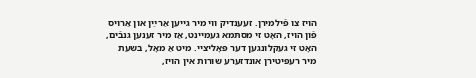הויז צו פֿילמירן. זעענדיק ווי מיר גייען אַרײַן און אַרויס פֿון הויז, האָט זי מסתּמא געמיינט, אַז מיר זענען גנבֿים, האָט זי געקלונגען דער פּאָליציי. מיט אַ מאָל, בשעת מיר רעפּיטירן אונדזערע שורות אין הויז,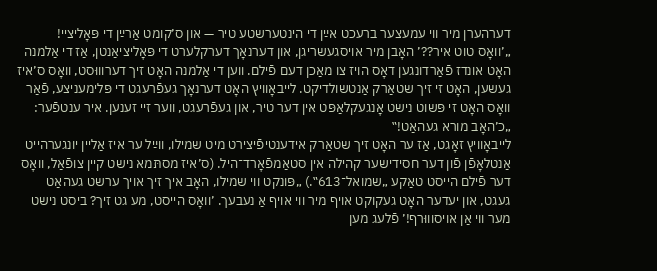דערהערן מיר ווי עמעצער ברעכט אײַן די הינטערשטע טיר — און ס׳קומט אַרײַן די פּאָליציי!
„׳וואָס טוט איר??׳ האָבן מיר אויסגעשריגן, און דערנאָך דערקלערט די פּאָליציאַנטן, אַז די אַלמנה האָט אונדז פֿאַרדונגען דאָס הויז צו מאַכן דעם פֿילם. ווען די אַלמנה האָט זיך דערוווּסט, וואָס ס׳איז געשען, האָט זי זיך שטאַרק אַנטשולדיקט. לייבאָוויץ האָט דערנאָך געפֿרעגט די פּלימעניצע, פֿאַר וואָס האָט זי פּשוט נישט אָנגעקלאַפּט אין דער טיר, און געפֿרעגט, ווער זיי זענען. איר ענטפֿער: „כ׳האָב מורא געהאַט!‟
לייבאָוויץ זאָגט, אַז ער האָט זיך שטאַרק אידענטיפֿיצירט מיט שמילו, ווײַל ער איז אַליין יונגערהייט אַנטלאָפֿן פֿון דער חסידישער קהילה אין סטאַמפֿאָרד־היל. (ס׳איז מסתּמא נישט קיין צופֿאַל, וואָס דער פֿילם הייסט טאַקע „שמואל־613‟.) „פּונקט ווי שמילו, האָב איך זיך אויך ערשט געהאַט געגט, און יעדער האָט געקוקט אויף מיר ווי אויף אַ נעבעך. ׳וואָס הייסט, מע גט זיך? ביסט נישט מער ווי אַן אויסוווּרף!׳ פֿלעג מען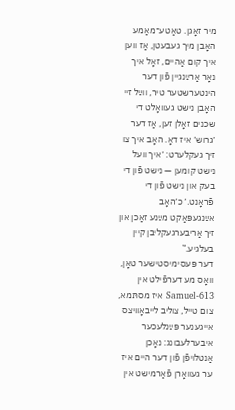מיר זאָגן. טאַטע־מאַמע האָבן מיך געבעטן, אַז ווען איך קום אַהיים, זאָל איך נאָר אַרײַנגיין פֿון דער הינטערשטער טיר, ווײַל זיי האָבן נישט געוואָלט די שכנים זאָלן זען, אַז דער ׳גרוש׳ איז דאָ. האָב איך צו זיך געקלערט: ׳איך וועל נישט קומען — נישט פֿון די בעק און נישט פֿון די פֿראָנט.׳ כ׳האָב אײַנגעפּאַקט מײַנע זאַכן און זיך אַריבערגעקליבן קיין בעלגיע.‟
דער פּעסימיסטישער טאָן, וואָס מע דערפֿילט אין Samuel-613 איז מסתּמא, צום טייל, צוליב לייבאָוויצס אייגענער פּײַנלעכער איבערלעבונג: נאָכן אַנטלויפֿן פֿון דער היים איז ער געוואָרן פֿאַרמישט אין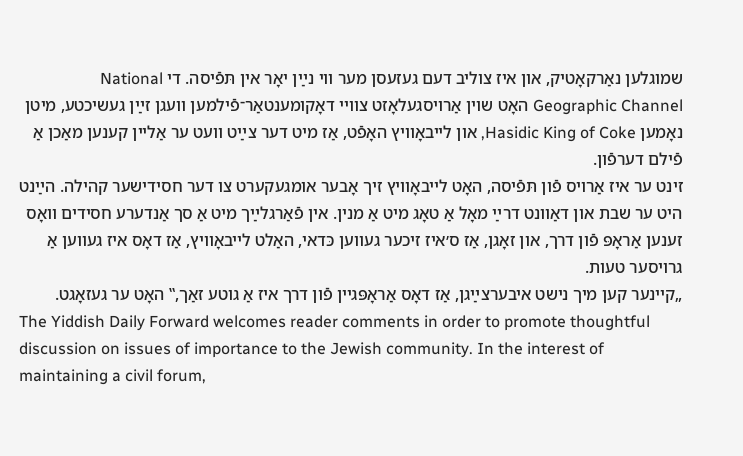שמוגלען נאַרקאָטיק, און איז צוליב דעם געזעסן מער ווי נײַן יאָר אין תּפֿיסה. די National Geographic Channel האָט שוין אַרויסגעלאָזט צוויי דאָקומענטאַר־פֿילמען וועגן זײַן געשיכטע, מיטן נאָמען Hasidic King of Coke, און לייבאָוויץ האָפֿט, אַז מיט דער צײַט וועט ער אַליין קענען מאַכן אַ פֿילם דערפֿון.
זינט ער איז אַרויס פֿון תּפֿיסה, האָט לייבאָוויץ זיך אָבער אומגעקערט צו דער חסידישער קהילה. הײַנט היט ער שבת און דאַוונט דרײַ מאָל אַ טאָג מיט אַ מנין. אין פֿאַרגלײַך מיט אַ סך אַנדערע חסידים וואָס זענען אַראָפּ פֿון דרך, און זאָגן, אַז ס׳איז זיכער געווען כּדאי, האַלט לייבאָוויץ, אַז דאָס איז געווען אַ גרויסער טעות.
„קיינער קען מיך נישט איבערצײַגן, אַז דאָס אַראָפּגיין פֿון דרך איז אַ גוטע זאַך,‟ האָט ער געזאָגט.
The Yiddish Daily Forward welcomes reader comments in order to promote thoughtful discussion on issues of importance to the Jewish community. In the interest of maintaining a civil forum,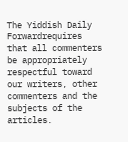The Yiddish Daily Forwardrequires that all commenters be appropriately respectful toward our writers, other commenters and the subjects of the articles.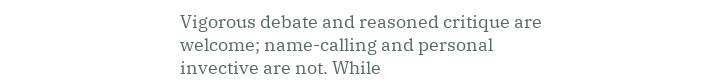Vigorous debate and reasoned critique are welcome; name-calling and personal invective are not. While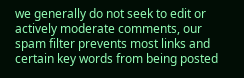we generally do not seek to edit or actively moderate comments, our spam filter prevents most links and certain key words from being posted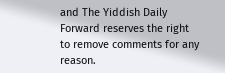and The Yiddish Daily Forward reserves the right to remove comments for any reason.